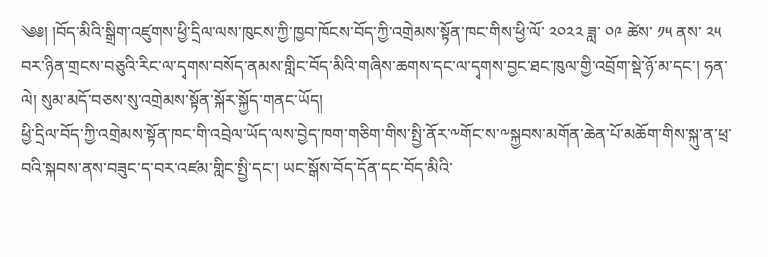༄༅། །བོད་མིའི་སྒྲིག་འཛུགས་ཕྱི་དྲིལ་ལས་ཁུངས་ཀྱི་ཁྱབ་ཁོངས་བོད་ཀྱི་འགྲེམས་སྟོན་ཁང་གིས་ཕྱི་ལོ་ ༢༠༢༢ ཟླ་ ༠༩ ཚེས་ ༡༥ ནས་ ༢༥ བར་ཉིན་གྲངས་བཅུའི་རིང་ལ་དྭགས་བསོད་ནམས་གླིང་བོད་མིའི་གཞིས་ཆགས་དང་ལ་དྭགས་བྱང་ཐང་ཁུལ་གྱི་འབྲོག་སྡེ་ཉོ་མ་དང་། ཧན་ལེ། སུམ་མདོ་བཅས་སུ་འགྲེམས་སྟོན་སྐོར་སྐྱོད་གནང་ཡོད།
ཕྱི་དྲིལ་བོད་ཀྱི་འགྲེམས་སྟོན་ཁང་གི་འབྲེལ་ཡོད་ལས་བྱེད་ཁག་གཅིག་གིས་སྤྱི་ནོར་༸གོང་ས་༸སྐྱབས་མགོན་ཆེན་པོ་མཆོག་གིས་སྐུ་ན་ཕྲ་བའི་སྐབས་ནས་བཟུང་ད་བར་འཛམ་གླིང་སྤྱི་དང་། ཡང་སྒོས་བོད་དོན་དང་བོད་མིའི་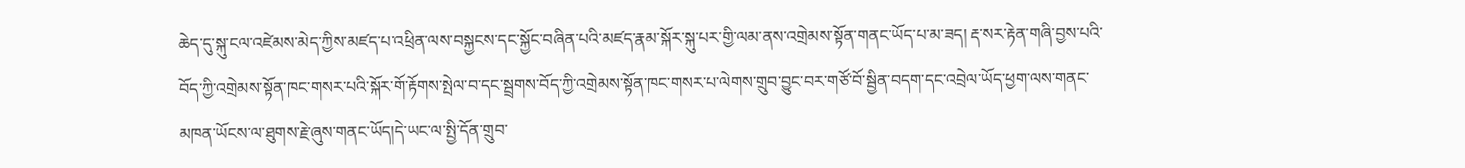ཆེད་དུ་སྐུ་ངལ་འཛེམས་མེད་ཀྱིས་མཛད་པ་འཕྲིན་ལས་བསྐྱངས་དང་སྐྱོང་བཞིན་པའི་མཛད་རྣམ་སྐོར་སྐུ་པར་གྱི་ལམ་ནས་འགྲེམས་སྟོན་གནང་ཡོད་པ་མ་ཟད། རྡ་སར་རྟེན་གཞི་བྱས་པའི་བོད་ཀྱི་འགྲེམས་སྟོན་ཁང་གསར་པའི་སྐོར་གོ་རྟོགས་སྤེལ་བ་དང་སྦྲགས་བོད་ཀྱི་འགྲེམས་སྟོན་ཁང་གསར་པ་ལེགས་གྲུབ་བྱུང་བར་གཙོ་བོ་སྦྱིན་བདག་དང་འབྲེལ་ཡོད་ཕྱག་ལས་གནང་མཁན་ཡོངས་ལ་ཐུགས་རྗེ་ཞུས་གནང་ཡོད།དེ་ཡང་ལ་སྤྱི་དོན་གྲུབ་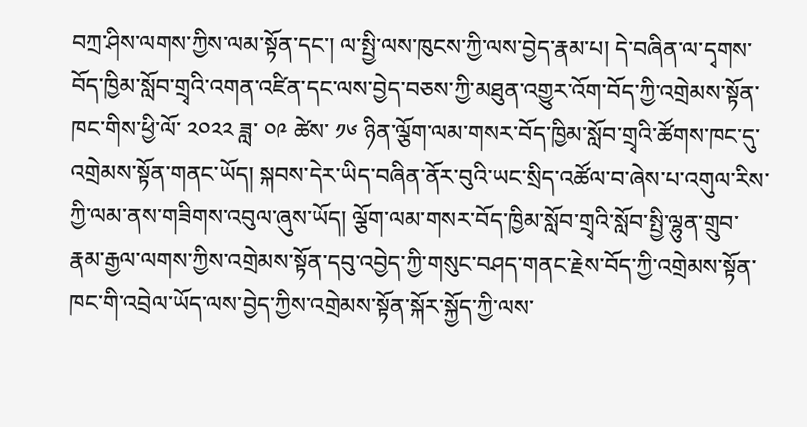བཀྲ་ཤིས་ལགས་ཀྱིས་ལམ་སྟོན་དང་། ལ་སྤྱི་ལས་ཁུངས་ཀྱི་ལས་བྱེད་རྣམ་པ། དེ་བཞིན་ལ་དྭགས་བོད་ཁྱིམ་སློབ་གྲྭའི་འགན་འཛིན་དང་ལས་བྱེད་བཅས་ཀྱི་མཐུན་འགྱུར་འོག་བོད་ཀྱི་འགྲེམས་སྟོན་ཁང་གིས་ཕྱི་ལོ་ ༢༠༢༢ ཟླ་ ༠༩ ཚེས་ ༡༦ ཉིན་ལྕོག་ལམ་གསར་བོད་ཁྱིམ་སློབ་གྲྭའི་ཚོགས་ཁང་དུ་འགྲེམས་སྟོན་གནང་ཡོད། སྐབས་དེར་ཡིད་བཞིན་ནོར་བུའི་ཡང་སྲིད་འཚོལ་བ་ཞེས་པ་འགུལ་རིས་ཀྱི་ལམ་ནས་གཟིགས་འབུལ་ཞུས་ཡོད། ལྕོག་ལམ་གསར་བོད་ཁྱིམ་སློབ་གྲྭའི་སློབ་སྤྱི་ལྷུན་གྲུབ་རྣམ་རྒྱལ་ལགས་ཀྱིས་འགྲེམས་སྟོན་དབུ་འབྱེད་ཀྱི་གསུང་བཤད་གནང་རྗེས་བོད་ཀྱི་འགྲེམས་སྟོན་ཁང་གི་འབྲེལ་ཡོད་ལས་བྱེད་ཀྱིས་འགྲེམས་སྟོན་སྐོར་སྐྱོད་ཀྱི་ལས་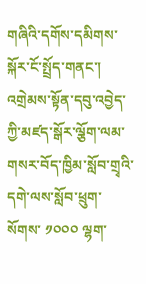གཞིའི་དགོས་དམིགས་སྐོར་ངོ་སྤྲོད་གནང་། འགྲེམས་སྟོན་དབུ་འབྱེད་ཀྱི་མཛད་སྒོར་ལྕོག་ལམ་གསར་བོད་ཁྱིམ་སློབ་གྲྭའི་དགེ་ལས་སློབ་ཕྲུག་སོགས་ ༡༠༠༠ ལྷག་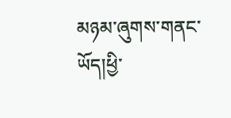མཉམ་ཞུགས་གནང་ཡོད།ཕྱི་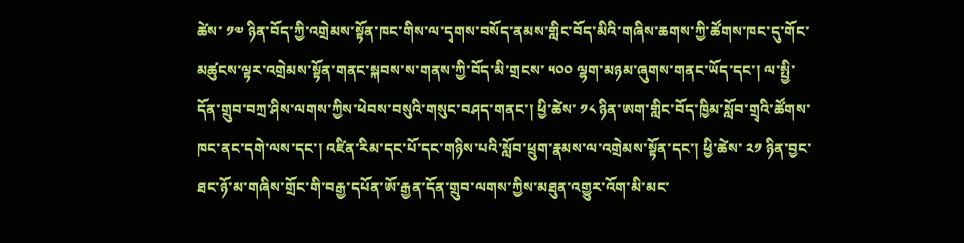ཚེས་ ༡༧ ཉིན་བོད་ཀྱི་འགྲེམས་སྟོན་ཁང་གིས་ལ་དྭགས་བསོད་ནམས་གླིང་བོད་མིའི་གཞིས་ཆགས་ཀྱི་ཚོགས་ཁང་དུ་གོང་མཚུངས་ལྟར་འགྲེམས་སྟོན་གནང་སྐབས་ས་གནས་ཀྱི་བོད་མི་གྲངས་ ༥༠༠ ལྷག་མཉམ་ཞུགས་གནང་ཡོད་དང་། ལ་སྤྱི་དོན་གྲུབ་བཀྲ་ཤིས་ལགས་ཀྱིས་ཕེབས་བསུའི་གསུང་བཤད་གནང་། ཕྱི་ཚེས་ ༡༨ ཉིན་ཨག་གླིང་བོད་ཁྱིམ་སློབ་གྲྭའི་ཚོགས་ཁང་ནང་དགེ་ལས་དང་། འཛིན་རིམ་དང་པོ་དང་གཉིས་པའི་སློབ་ཕྲུག་རྣམས་ལ་འགྲེམས་སྟོན་དང་། ཕྱི་ཚེས་ ༢༡ ཉིན་བྱང་ཐང་ཉོ་མ་གཞིས་གྲོང་གི་བརྒྱ་དཔོན་ཨོ་རྒྱན་དོན་གྲུབ་ལགས་ཀྱིས་མཐུན་འགྱུར་འོག་མི་མང་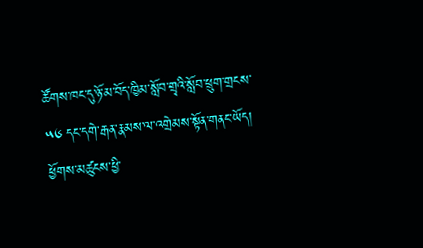ཚོགས་ཁང་དུ་ཉོ་མ་བོད་ཁྱིམ་སློབ་གྲྭའི་སློབ་ཕྲུག་གྲངས་ ༥༦ དང་དགེ་རྒན་རྣམས་ལ་འགྲེམས་སྟོན་གནང་ཡོད།
ཕྱོགས་མཚུངས་ཕྱི་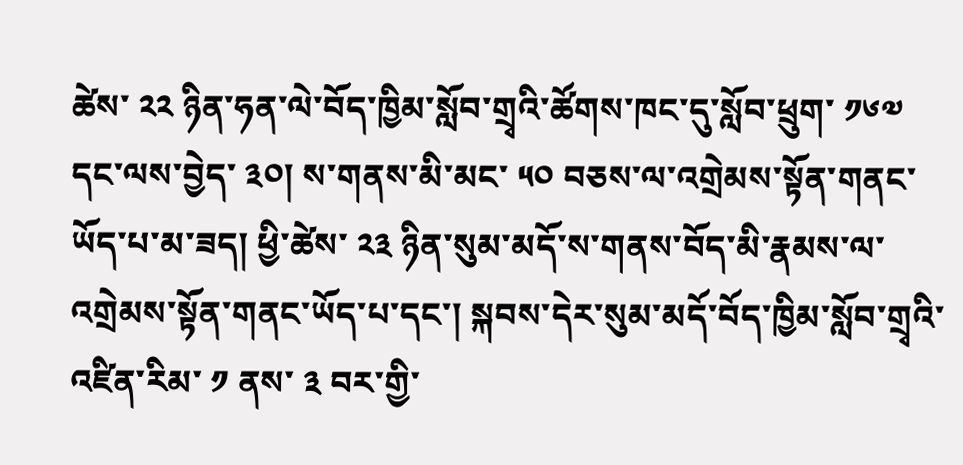ཚེས་ ༢༢ ཉིན་ཧན་ལེ་བོད་ཁྱིམ་སློབ་གྲྭའི་ཚོགས་ཁང་དུ་སློབ་ཕྲུག་ ༡༦༧ དང་ལས་བྱེད་ ༣༠། ས་གནས་མི་མང་ ༥༠ བཅས་ལ་འགྲེམས་སྟོན་གནང་ཡོད་པ་མ་ཟད། ཕྱི་ཚེས་ ༢༣ ཉིན་སུམ་མདོ་ས་གནས་བོད་མི་རྣམས་ལ་འགྲེམས་སྟོན་གནང་ཡོད་པ་དང་། སྐབས་དེར་སུམ་མདོ་བོད་ཁྱིམ་སློབ་གྲྭའི་འཛིན་རིམ་ ༡ ནས་ ༣ བར་གྱི་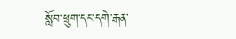སློབ་ཕྲུག་དང་དགེ་རྒན་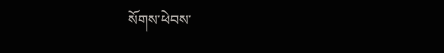སོགས་ཕེབས་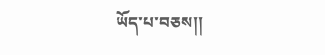ཡོད་པ་བཅས།།